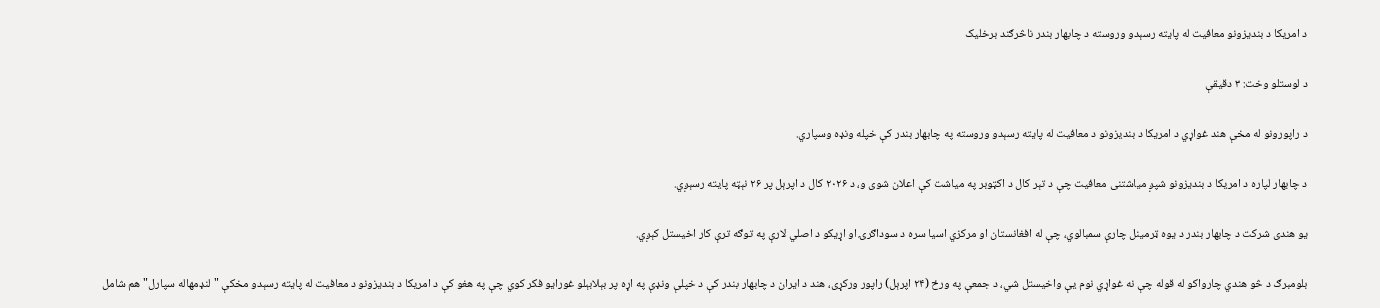د امریکا د بندیزونو معافیت له پایته رسېدو وروسته د چابهار بندر ناڅرګند برخلیک

د لوستلو وخت: ۳ دقیقې

د راپورونو له مخې هند غواړي د امریکا د بنديزونو د معافيت له پايته رسېدو وروسته په چابهار بندر کې خپله ونډه وسپاري.

د چابهار لپاره د امریکا د بنديزونو شپږ مياشتنی معافيت چې د تېر کال د اکټوبر په میاشت کې اعلان شوی و، د ۲۰۲۶ کال د اپرېل پر ۲۶ نېټه پايته رسېږي.

يو هندی شرکت د چابهار بندر د يوه ټرمينل چارې سمبالوي، چې له افغانستان او مرکزي اسيا سره د سوداګرۍ او اړیکو د اصلي لارې په توګه ترې کار اخيستل کېږي.

بلومبرګ د څو هندي چارواکو له قوله چې نه غواړي نوم یې واخيستل شي، د جمعې په ورځ (۲۴ اپرېل) راپور ورکړی، هند د ایران د چابهار بندر کې د خپلې ونډې په اړه پر بېلابېلو غورايو فکر کوي چې په هغو کې د امریکا د بنديزونو د معافيت له پايته رسېدو مخکې "لنډمهاله سپارل" هم شامل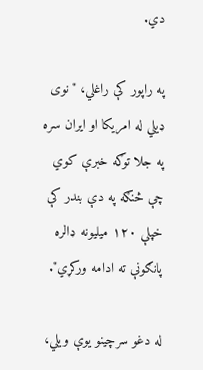دي.

په راپور کې راغلي، "نوی ډيلي له امریکا او ایران سره په جلا توګه خبرې کوي چې څنګه په دې بندر کې خپلې ۱۲۰ میليونه ډالره پانګونې ته ادامه ورکړي".

له دغو سرچينو يوې ويلي،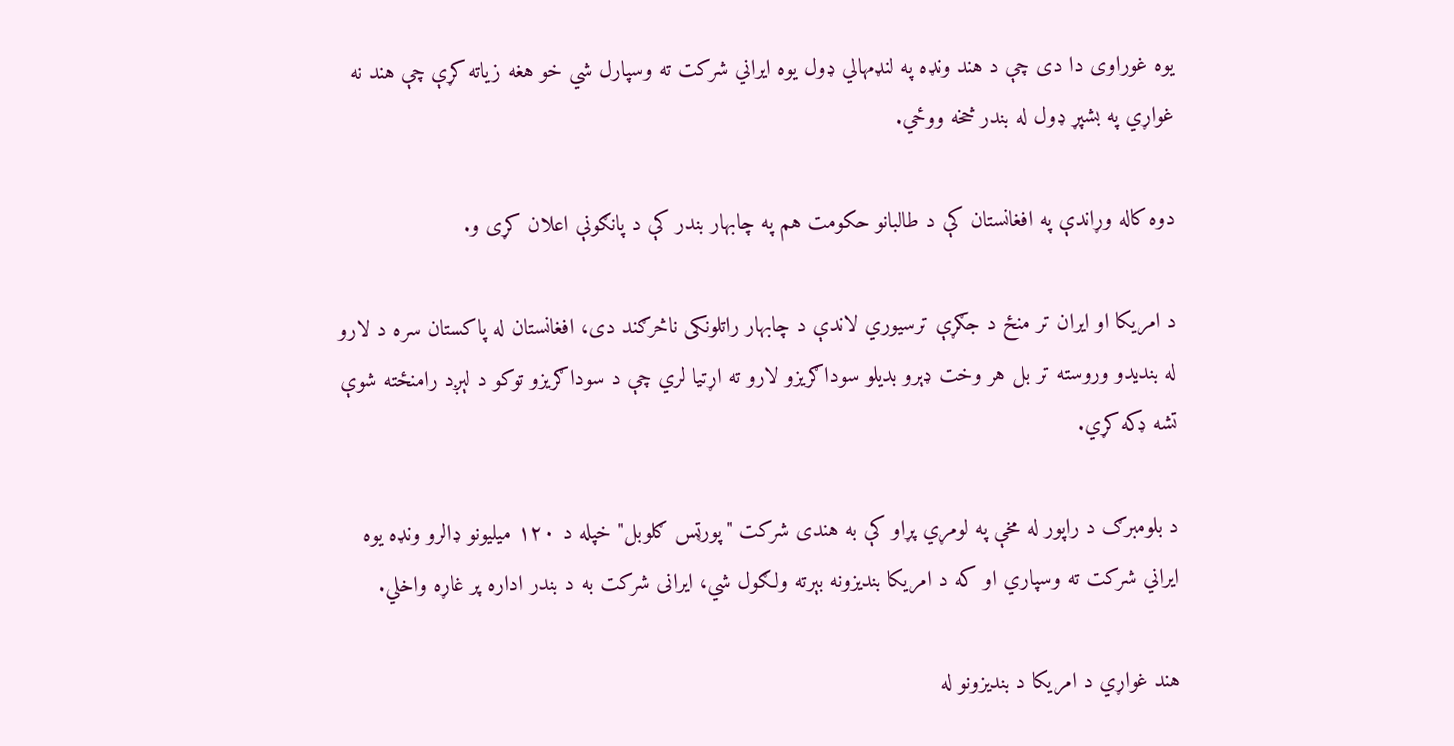یوه غوراوی دا دی چې د هند ونډه په لنډمهالي ډول یوه ايراني شرکت ته وسپارل شي خو هغه زياته کړې چې هند نه غواړي په بشپړ ډول له بندر څخه ووځي.

دوه کاله وړاندې په افغانستان کې د طالبانو حکومت هم په چابهار بندر کې د پانګونې اعلان کړی و.

د امریکا او ایران تر منځ د جګړې ترسيوري لاندې د چابهار راتلونکی ناڅرګند دی، افغانستان له پاکستان سره د لارو له بنديدو وروسته تر بل هر وخت ډېرو بديلو سوداګریزو لارو ته اړتيا لري چې د سوداګريزو توکو د لېږد رامنځته شوې تشه ډکه کړي.

د بلومبرګ د راپور له مخې په لومړي پړاو کې به هندی شرکت "پورټس ګلوبل" خپله د ۱۲۰ میليونو ډالرو ونډه يوه ايراني شرکت ته وسپاري او که د امریکا بنديزونه بېرته ولګول شي، ایرانی شرکت به د بندر اداره پر غاړه واخلي.

هند غواړي د امریکا د بنديزونو له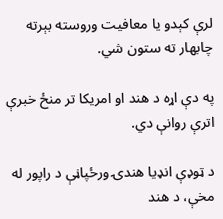لرې کېدو يا معافيت وروسته بېرته چابهار ته ستون شي.

په دې اړه د هند او امریکا تر منځ خبرې اترې روانې دي.

د ټوډې انډيا هندۍ ورځپاڼې د راپور له مخې، د هند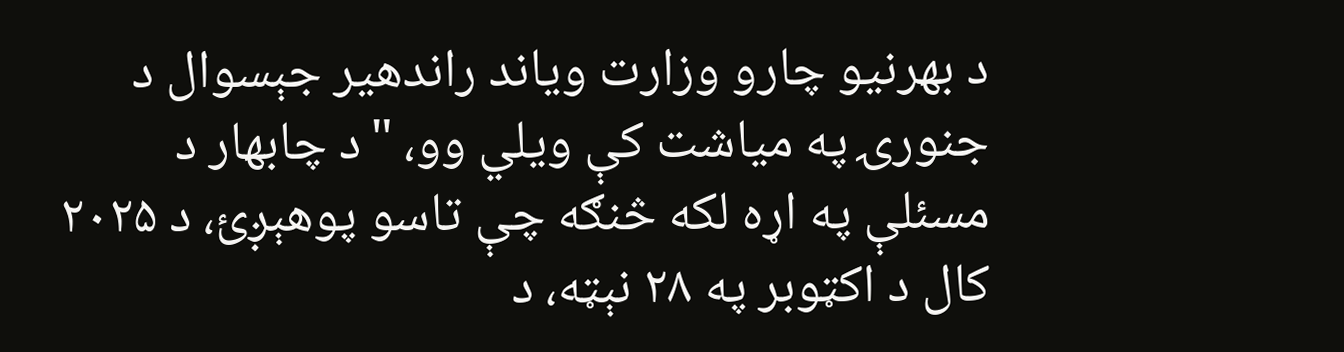د بهرنيو چارو وزارت وياند راندهير جېسوال د جنورۍ په مياشت کې ويلي وو، "د چابهار د مسئلې په اړه لکه څنګه چې تاسو پوهېږئ، د ۲۰۲۵ کال د اکټوبر په ۲۸ نېټه، د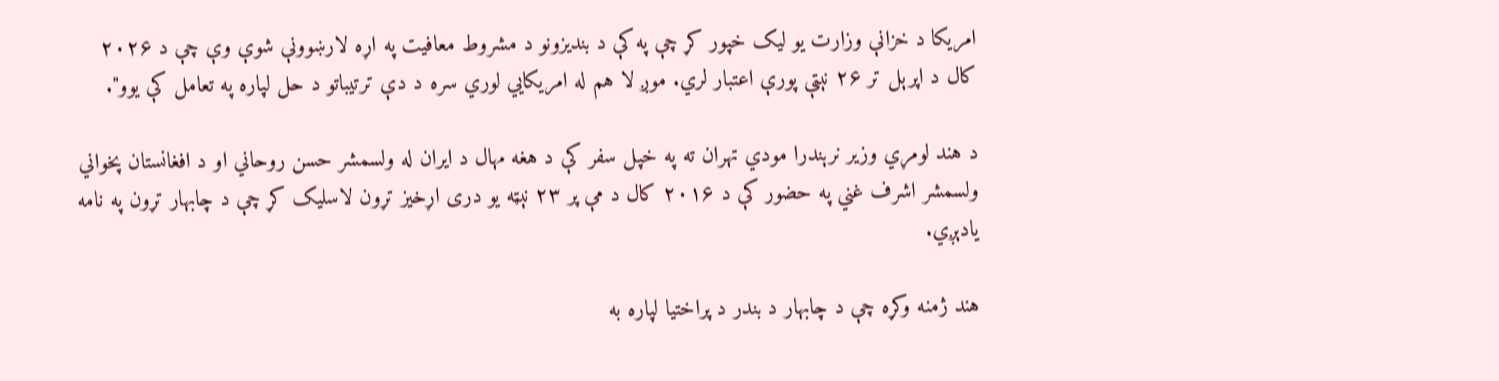امریکا د خزانې وزارت يو ليک خپور کړ چې په کې د بنديزونو د مشروط معافيت په اړه لارښوونې شوې وې چې د ۲۰۲۶ کال د اپرېل تر ۲۶ نېټې پورې اعتبار لري. موږ لا هم له امریکايي لوري سره د دې ترتيباتو د حل لپاره په تعامل کې يوو".

د هند لومړي وزير نرېندرا مودي تهران ته په خپل سفر کې د هغه مهال د ایران له ولسمشر حسن روحاني او د افغانستان پخواني ولسمشر اشرف غني په حضور کې د ۲۰۱۶ کال د مې پر ۲۳ نېټه یو دری اړخيز تړون لاسليک کړ چې د چابهار تړون په نامه يادېږي.

هند ژمنه وکړه چې د چابهار د بندر د پراختيا لپاره به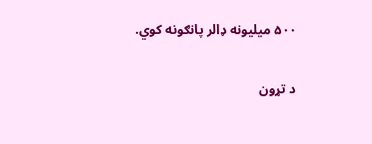۵۰۰ میليونه ډالر پانګونه کوي.

د تړون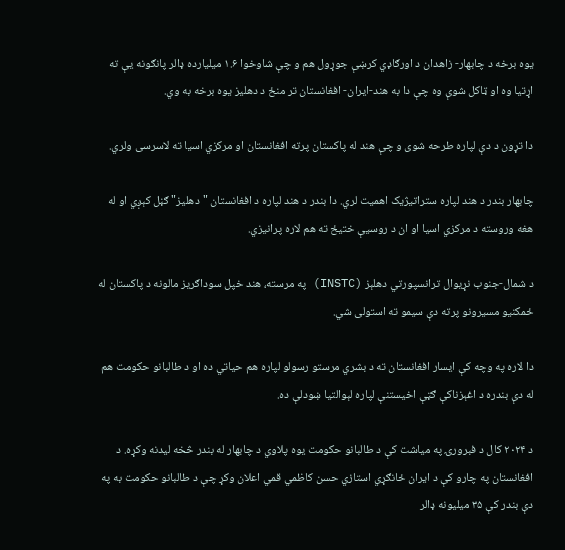يوه برخه د چابهار- زاهدان د اورګاډي کرښې جوړول هم و چې شاوخوا ۱.۶ میليارده ډالر پانګونه یې ته اړتيا وه او ټاکل شوې وه چې دا به هند-ایران- افغانستان تر منځ د دهليز يوه برخه به وي.

دا تړون د دې لپاره طرحه شوی و چې هند له پاکستان پرته افغانستان او مرکزي اسيا ته لاسرسی ولري.

چابهار بندر د هند لپاره ستراتیژیک اهمیت لري. دا بندر د هند لپاره د افغانستان "دهليز" ګڼل کېږي او له هغه وروسته د مرکزي اسیا او ان د روسیې ختیځ ته هم لاره پرانیزي.

د شمال-جنوب نړیوال ترانسپورتي دهلېز (INSTC) په مرسته، هند خپل سوداګریز مالونه د پاکستان له ځمکنیو مسیرونو پرته دې سیمو ته استولی شي.

دا لاره په وچه کې ایسار افغانستان ته د بشري مرستو رسولو لپاره هم حیاتي ده او د طالبانو حکومت هم له دې بندره د اغېزناکې ګټې اخیستنې لپاره لېوالتیا ښودلې ده.

د ۲۰۲۴ کال د فبرورۍ په مياشت کې د طالبانو حکومت يوه پلاوي د چابهار له بندر څخه ليدنه وکړه. د افغانستان په چارو کې د ایران ځانګړي استازي حسن کاظمي قمي اعلان وکړ چې د طالبانو حکومت به په دې بندر کې ۳۵ ميليونه ډالر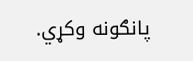پانګونه وکړي.